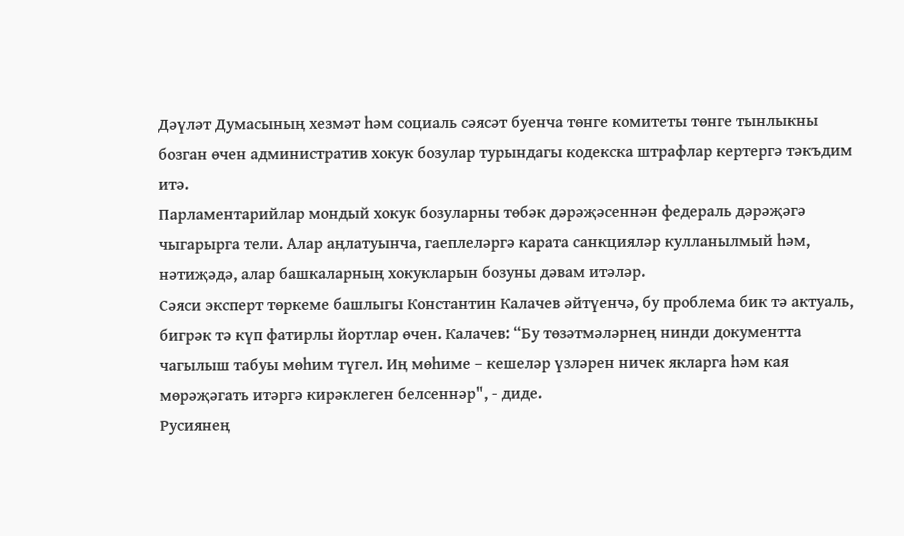Дәүләт Думасының хезмәт һәм социаль сәясәт буенча төнге комитеты төнге тынлыкны бозган өчен административ хокук бозулар турындагы кодекска штрафлар кертергә тәкъдим итә.
Парламентарийлар мондый хокук бозуларны төбәк дәрәҗәсеннән федераль дәрәҗәгә чыгарырга тели. Алар аңлатуынча, гаеплеләргә карата санкцияләр кулланылмый һәм, нәтиҗәдә, алар башкаларның хокукларын бозуны дәвам итәләр.
Сәяси эксперт төркеме башлыгы Константин Калачев әйтүенчә, бу проблема бик тә актуаль, бигрәк тә күп фатирлы йортлар өчен. Калачев: “Бу төзәтмәләрнең нинди документта чагылыш табуы мөһим түгел. Иң мөһиме – кешеләр үзләрен ничек якларга һәм кая мөрәҗәгать итәргә кирәклеген белсеннәр", - диде.
Русиянең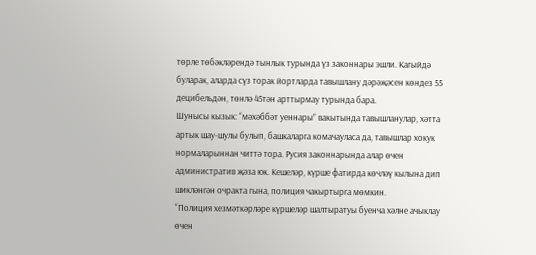төрле төбәкләрендә тынлык турында үз законнары эшли. Кагыйдә буларак, аларда сүз торак йортларда тавышлану дәрәҗәсен көндез 55 децибельдән, төнлә 45тән арттырмау турында бара.
Шунысы кызык: “мәхәббәт уеннары” вакытында тавышланулар, хәтта артык шау-шулы булып, башкаларга комачауласа да, тавышлар хокук нормаларыннан читтә тора. Русия законнарында алар өчен административ җәза юк. Кешеләр, күрше фатирда көчләү кылына дип шикләнгән очракта гына, полиция чакыртырга мөмкин.
“Полиция хезмәткәрләре күршеләр шалтыратуы буенча хәлне ачыклау өчен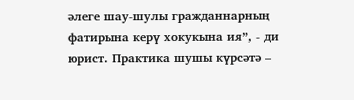әлеге шау-шулы гражданнарның фатирына керү хокукына ия”, - ди юрист. Практика шушы күрсәтә –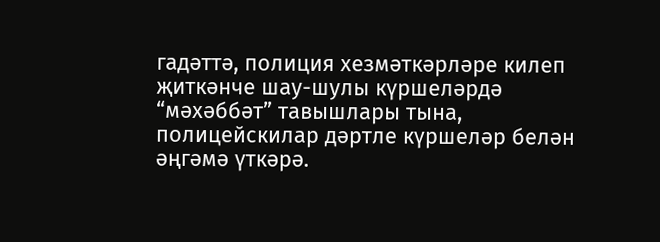гадәттә, полиция хезмәткәрләре килеп җиткәнче шау-шулы күршеләрдә “мәхәббәт” тавышлары тына, полицейскилар дәртле күршеләр белән әңгәмә үткәрә.